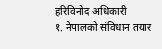हरिविनोद अधिकारी
१. नेपालको संविधान तयार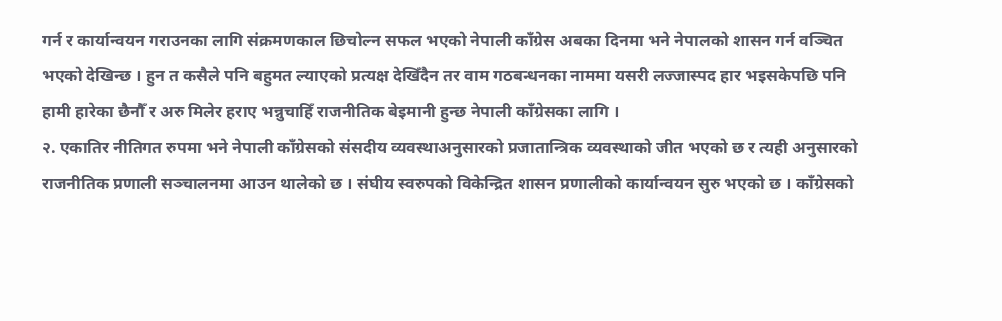गर्न र कार्यान्वयन गराउनका लागि संक्रमणकाल छिचोल्न सफल भएको नेपाली काँग्रेस अबका दिनमा भने नेपालको शासन गर्न वञ्चित भएको देखिन्छ । हुन त कसैले पनि बहुमत ल्याएको प्रत्यक्ष देखिँदैन तर वाम गठबन्धनका नाममा यसरी लज्जास्पद हार भइसकेपछि पनि हामी हारेका छैनौँ र अरु मिलेर हराए भन्नुचाहिँ राजनीतिक बेइमानी हुन्छ नेपाली काँग्रेसका लागि ।
२. एकातिर नीतिगत रुपमा भने नेपाली काँग्रेसको संसदीय व्यवस्थाअनुसारको प्रजातान्त्रिक व्यवस्थाको जीत भएको छ र त्यही अनुसारको राजनीतिक प्रणाली सञ्चालनमा आउन थालेको छ । संघीय स्वरुपको विकेन्द्रित शासन प्रणालीको कार्यान्वयन सुरु भएको छ । काँग्रेसको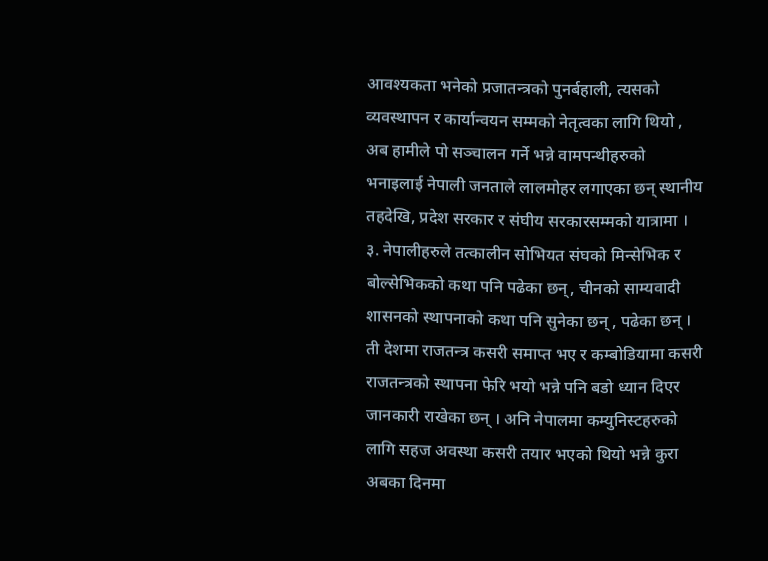आवश्यकता भनेको प्रजातन्त्रको पुनर्बहाली, त्यसको व्यवस्थापन र कार्यान्वयन सम्मको नेतृत्वका लागि थियो , अब हामीले पो सञ्चालन गर्ने भन्ने वामपन्थीहरुको भनाइलाई नेपाली जनताले लालमोहर लगाएका छन् स्थानीय तहदेखि, प्रदेश सरकार र संघीय सरकारसम्मको यात्रामा ।
३. नेपालीहरुले तत्कालीन सोभियत संघको मिन्सेभिक र बोल्सेभिकको कथा पनि पढेका छन्, चीनको साम्यवादी शासनको स्थापनाको कथा पनि सुनेका छन् , पढेका छन् । ती देशमा राजतन्त्र कसरी समाप्त भए र कम्बोडियामा कसरी राजतन्त्रको स्थापना फेरि भयो भन्ने पनि बडो ध्यान दिएर जानकारी राखेका छन् । अनि नेपालमा कम्युनिस्टहरुको लागि सहज अवस्था कसरी तयार भएको थियो भन्ने कुरा अबका दिनमा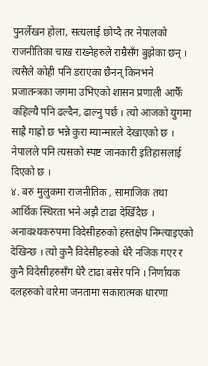पुनर्लेखन होला, सत्यलाई छोप्दै तर नेपालको राजनीतिका चाख राख्नेहरुले राम्रैसँग बुझेका छन् । त्यसैले कोही पनि डराएका छैनन् किनभने प्रजातन्त्रका जगमा उभिएको शासन प्रणाली आफैँ कहिल्यै पनि ढल्दैन, ढाल्नु पर्छ । त्यो आजको युगमा साह्रै गाह्रो छ भन्ने कुरा म्यान्मारले देखाएको छ । नेपालले पनि त्यसको स्पष्ट जानकारी इतिहासलाई दिएको छ ।
४. बरु मुलुकमा राजनीतिक , सामाजिक तथा आर्थिक स्थिरता भने अझै टाढा देखिँदैछ । अनावश्यकरुपमा विदेसीहरुको हस्तक्षेप निम्त्याइएको देखिन्छ । त्यो कुनै विदेसीहरुको धेरै नजिक गएर र कुनै विदेसीहरुसँग धेरै टाढा बसेर पनि । निर्णायक दलहरुको वारेमा जनतामा सकारात्मक धारणा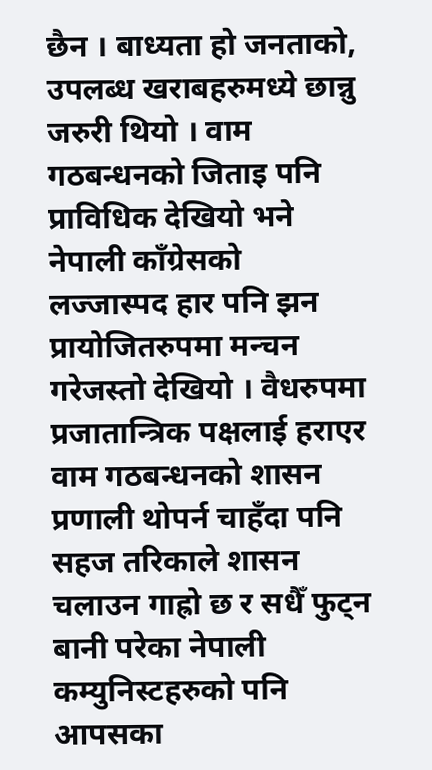छैन । बाध्यता हो जनताको, उपलब्ध खराबहरुमध्ये छान्नु जरुरी थियो । वाम गठबन्धनको जिताइ पनि प्राविधिक देखियो भने नेपाली काँग्रेसको लज्जास्पद हार पनि झन प्रायोजितरुपमा मन्चन गरेजस्तो देखियो । वैधरुपमा प्रजातान्त्रिक पक्षलाई हराएर वाम गठबन्धनको शासन प्रणाली थोपर्न चाहँदा पनि सहज तरिकाले शासन चलाउन गाह्रो छ र सधैँ फुट्न बानी परेका नेपाली कम्युनिस्टहरुको पनि आपसका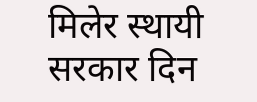मिलेर स्थायी सरकार दिन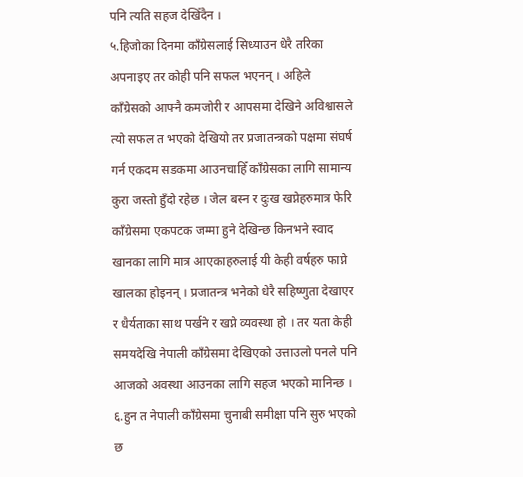पनि त्यति सहज देखिँदैन ।
५.हिजोका दिनमा काँग्रेसलाई सिध्याउन धेरै तरिका अपनाइए तर कोही पनि सफल भएनन् । अहिले काँग्रेसको आफ्नै कमजोरी र आपसमा देखिने अविश्वासले त्यो सफल त भएको देखियो तर प्रजातन्त्रको पक्षमा संघर्ष गर्न एकदम सडकमा आउनचाहिँ काँग्रेसका लागि सामान्य कुरा जस्तो हुँदो रहेछ । जेल बस्न र दुःख खप्नेहरुमात्र फेरि काँग्रेसमा एकपटक जम्मा हुने देखिन्छ किनभने स्वाद खानका लागि मात्र आएकाहरुलाई यी केही वर्षहरु फाप्ने खालका होइनन् । प्रजातन्त्र भनेको धेरै सहिष्णुता देखाएर र धैर्यताका साथ पर्खने र खप्ने व्यवस्था हो । तर यता केही समयदेखि नेपाली काँग्रेसमा देखिएको उत्ताउलो पनले पनि आजको अवस्था आउनका लागि सहज भएको मानिन्छ ।
६.हुन त नेपाली काँग्रेसमा चुनाबी समीक्षा पनि सुरु भएको छ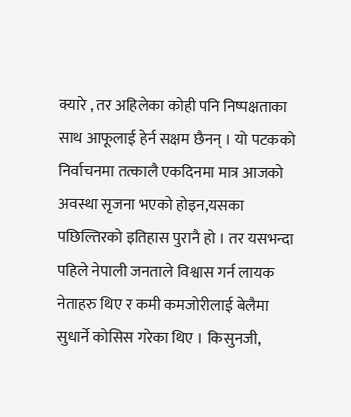क्यारे , तर अहिलेका कोही पनि निष्पक्षताका साथ आफूलाई हेर्न सक्षम छैनन् । यो पटकको निर्वाचनमा तत्कालै एकदिनमा मात्र आजको अवस्था सृजना भएको होइन,यसका पछिल्तिरको इतिहास पुरानै हो । तर यसभन्दा पहिले नेपाली जनताले विश्वास गर्न लायक नेताहरु थिए र कमी कमजोरीलाई बेलैमा सुधार्ने कोसिस गरेका थिए । किसुनजी,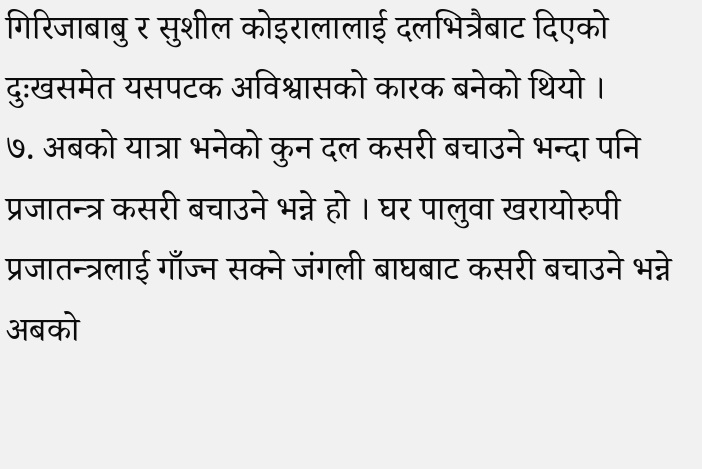गिरिजाबाबु र सुशील कोइरालालाई दलभित्रैबाट दिएको दुःखसमेत यसपटक अविश्वासको कारक बनेको थियो ।
७. अबको यात्रा भनेको कुन दल कसरी बचाउने भन्दा पनि प्रजातन्त्र कसरी बचाउने भन्ने हो । घर पालुवा खरायोरुपी प्रजातन्त्रलाई गाँज्न सक्ने जंगली बाघबाट कसरी बचाउने भन्ने अबको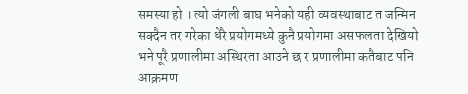समस्या हो । त्यो जंगली बाघ भनेको यही व्यवस्थाबाट त जन्मिन सक्दैन तर गरेका धेरै प्रयोगमध्ये कुनै प्रयोगमा असफलता देखियो भने पूरै प्रणालीमा अस्थिरता आउने छ र प्रणालीमा कतैबाट पनि आक्रमण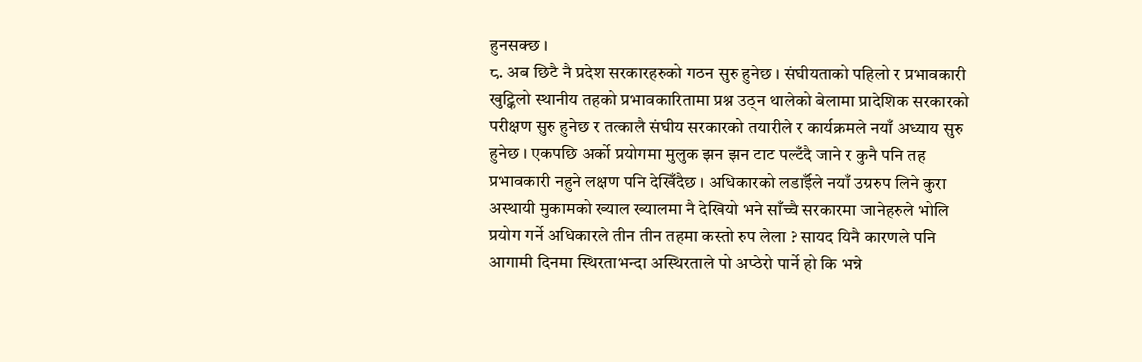हुनसक्छ ।
८. अब छिटै नै प्रदेश सरकारहरुको गठन सुरु हुनेछ । संघीयताको पहिलो र प्रभावकारी खुट्किलो स्थानीय तहको प्रभावकारितामा प्रश्न उठ्न थालेको बेलामा प्रादेशिक सरकारको परीक्षण सुरु हुनेछ र तत्कालै संघीय सरकारको तयारीले र कार्यक्रमले नयाँ अध्याय सुरु हुनेछ । एकपछि अर्को प्रयोगमा मुलुक झन झन टाट पल्टँदै जाने र कुनै पनि तह प्रभावकारी नहुने लक्षण पनि देखिँदैछ । अधिकारको लडाईँले नयाँ उग्ररुप लिने कुरा अस्थायी मुकामको ख्याल ख्यालमा नै देखियो भने साँच्चै सरकारमा जानेहरुले भोलि प्रयोग गर्ने अधिकारले तीन तीन तहमा कस्तो रुप लेला ? सायद यिनै कारणले पनि आगामी दिनमा स्थिरताभन्दा अस्थिरताले पो अप्ठेरो पार्ने हो कि भन्ने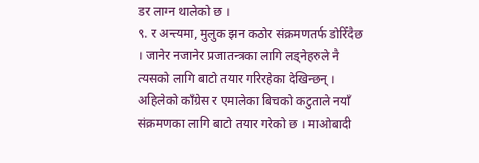डर लाग्न थालेको छ ।
९. र अन्त्यमा, मुलुक झन कठोर संक्रमणतर्फ डोरिँदैछ । जानेर नजानेर प्रजातन्त्रका लागि लड्नेहरुले नै त्यसको लागि बाटो तयार गरिरहेका देखिन्छन् । अहिलेको काँग्रेस र एमालेका बिचको कटुताले नयाँ संक्रमणका लागि बाटो तयार गरेको छ । माओबादी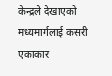केन्द्रले देखाएको मध्यमार्गलाई कसरी एकाकार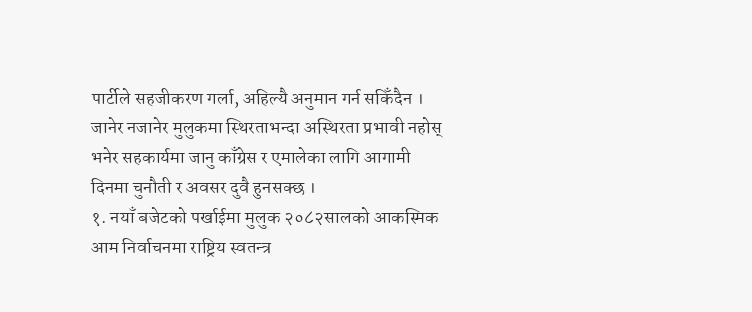पार्टीले सहजीकरण गर्ला, अहिल्यै अनुमान गर्न सकिँदैन । जानेर नजानेर मुलुकमा स्थिरताभन्दा अस्थिरता प्रभावी नहोस् भनेर सहकार्यमा जानु काँग्रेस र एमालेका लागि आगामी दिनमा चुनौती र अवसर दुवै हुनसक्छ ।
१. नयाँ बजेटको पर्खाईमा मुलुक २०८२सालको आकस्मिक आम निर्वाचनमा राष्ट्रिय स्वतन्त्र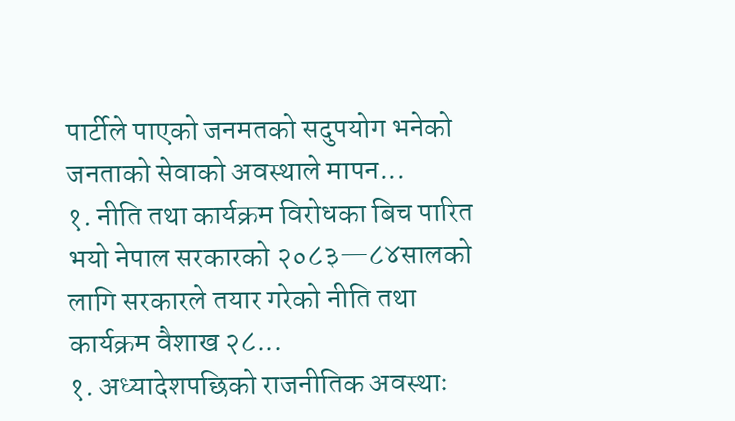पार्टीले पाएको जनमतको सदुपयोग भनेको जनताको सेवाको अवस्थाले मापन...
१. नीति तथा कार्यक्रम विरोधका बिच पारित भयो नेपाल सरकारको २०८३—८४सालको लागि सरकारले तयार गरेको नीति तथा कार्यक्रम वैशाख २८...
१. अध्यादेशपछिको राजनीतिक अवस्थाः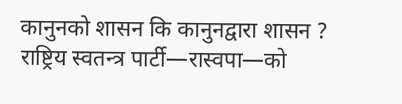कानुनको शासन कि कानुनद्वारा शासन ? राष्ट्रिय स्वतन्त्र पार्टी—रास्वपा—को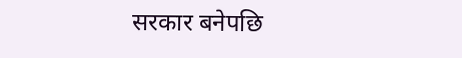सरकार बनेपछि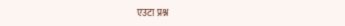एउटा प्रश्न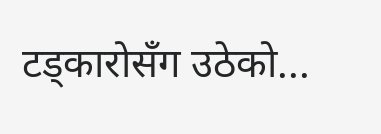टड्कारोसँग उठेको...